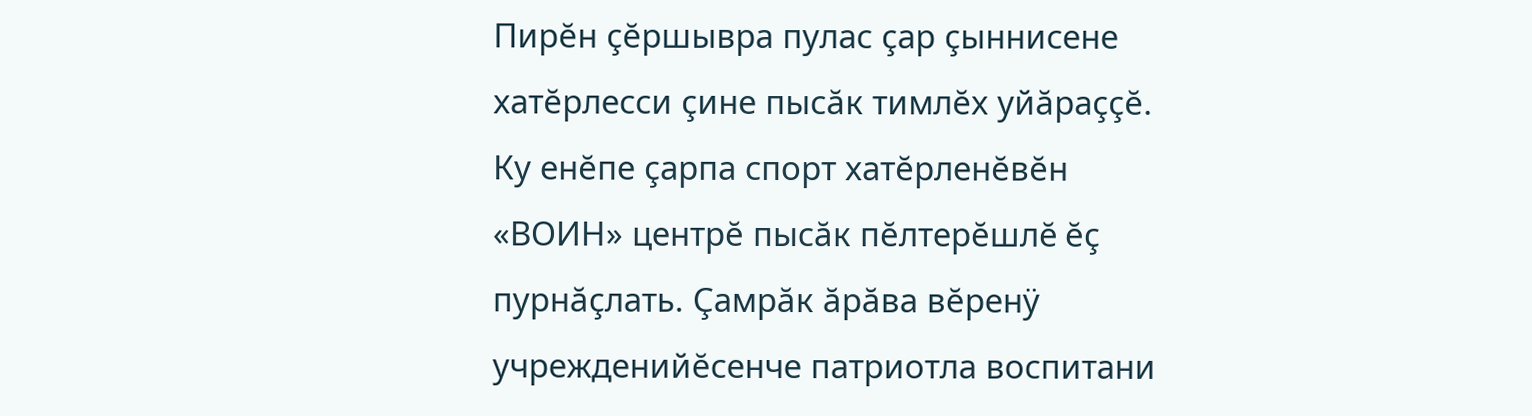Пирĕн çĕршывра пулас çар çыннисене хатĕрлесси çине пысăк тимлĕх уйăраççĕ. Ку енĕпе çарпа спорт хатĕрленĕвĕн «ВОИН» центрĕ пысăк пĕлтерĕшлĕ ĕç пурнăçлать. Çамрăк ăрăва вĕренÿ учрежденийĕсенче патриотла воспитани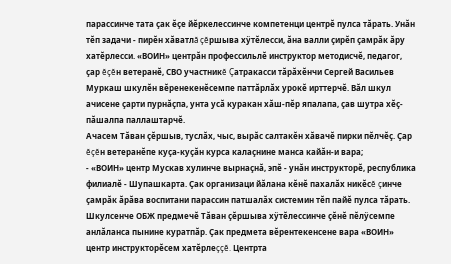парассинче тата çак ĕçе йĕркелессинче компетенци центрĕ пулса тăрать. Унăн тĕп задачи - пирĕн хăватлă çĕршыва хÿтĕлесси, ăна валли çирĕп çамрăк ăру хатĕрлесси. «ВОИН» центрăн профессильлĕ инструктор методисчĕ, педагог, çар ĕçĕн ветеранĕ, СВО участникĕ Çатракасси тăрăхĕнчи Сергей Васильев Муркаш шкулĕн вĕренекенĕсемпе паттăрлăх урокĕ ирттерчĕ. Вăл шкул ачисене çарти пурнăçпа, унта усă куракан хăш-пĕр япалапа, çав шутра хĕç-пăшалпа паллаштарчĕ.
Ачасем Тăван çĕршыв, туслăх, чыс, вырăс салтакĕн хăвачĕ пирки пĕлчĕç. Çар ĕçĕн ветеранĕпе куçа-куçăн курса калаçнине манса кайăн-и вара;
- «ВОИН» центр Мускав хулинче вырнаçнă, эпĕ - унăн инструкторĕ, республика филиалĕ - Шупашкарта. Çак организаци йăлана кĕнĕ пахалăх никĕсĕ çинче çамрăк ăрăва воспитани парассин патшалăх системин тĕп пайĕ пулса тăрать. Шкулсенче ОБЖ предмечĕ Тăван çĕршыва хÿтĕлессинче çĕнĕ пĕлÿсемпе анлăланса пынине куратпăр. Çак предмета вĕрентекенсене вара «ВОИН» центр инструкторĕсем хатĕрлеççĕ. Центрта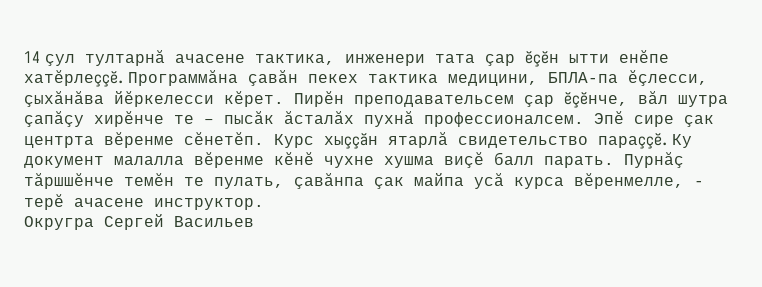14 çул тултарнă ачасене тактика, инженери тата çар ĕçĕн ытти енĕпе хатĕрлеççĕ. Программăна çавăн пекех тактика медицини, БПЛА-па ĕçлесси, çыхăнăва йĕркелесси кĕрет. Пирĕн преподавательсем çар ĕçĕнче, вăл шутра çапăçу хирĕнче те – пысăк ăсталăх пухнă профессионалсем. Эпĕ сире çак центрта вĕренме сĕнетĕп. Курс хыççăн ятарлă свидетельство параççĕ. Ку документ малалла вĕренме кĕнĕ чухне хушма виçĕ балл парать. Пурнăç тăршшĕнче темĕн те пулать, çавăнпа çак майпа усă курса вĕренмелле, - терĕ ачасене инструктор.
Округра Сергей Васильев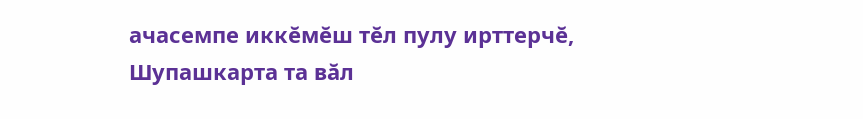ачасемпе иккĕмĕш тĕл пулу ирттерчĕ, Шупашкарта та вăл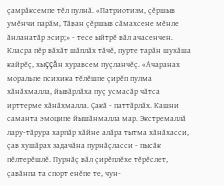çамрăксемпе тĕл пулнă. «Патриотизм, çĕршыв умĕнчи парăм, Тăван çĕршыв сăмахсене мĕнле ăнланатăр эсир;» - тесе ыйтрĕ вăл ачасенчен. Класра пĕр вăхăт шăплăх тăчĕ, пурте тарăн шухăша кайрĕç, хыççăн хуравсем пуçланчĕç. «Ачаранах моральпе психика тĕлĕшпе çирĕп пулма хăнăхмалла, йывăрлăха пуç усмасăр чăтса ирттерме хăнăхмалла. Çакă - паттăрлăх. Кашни саманта эмоципе йышăнмалла мар. Экстремаллă лару-тăрура харпăр хăйне алăра тытма хăнăхасси, çав хушăрах задачăна пурнăçласси - пысăк пĕлтерĕшлĕ. Пурнăç вăл çирĕплĕхе тĕрĕслет, çавăнпа та спорт енĕпе те, чун-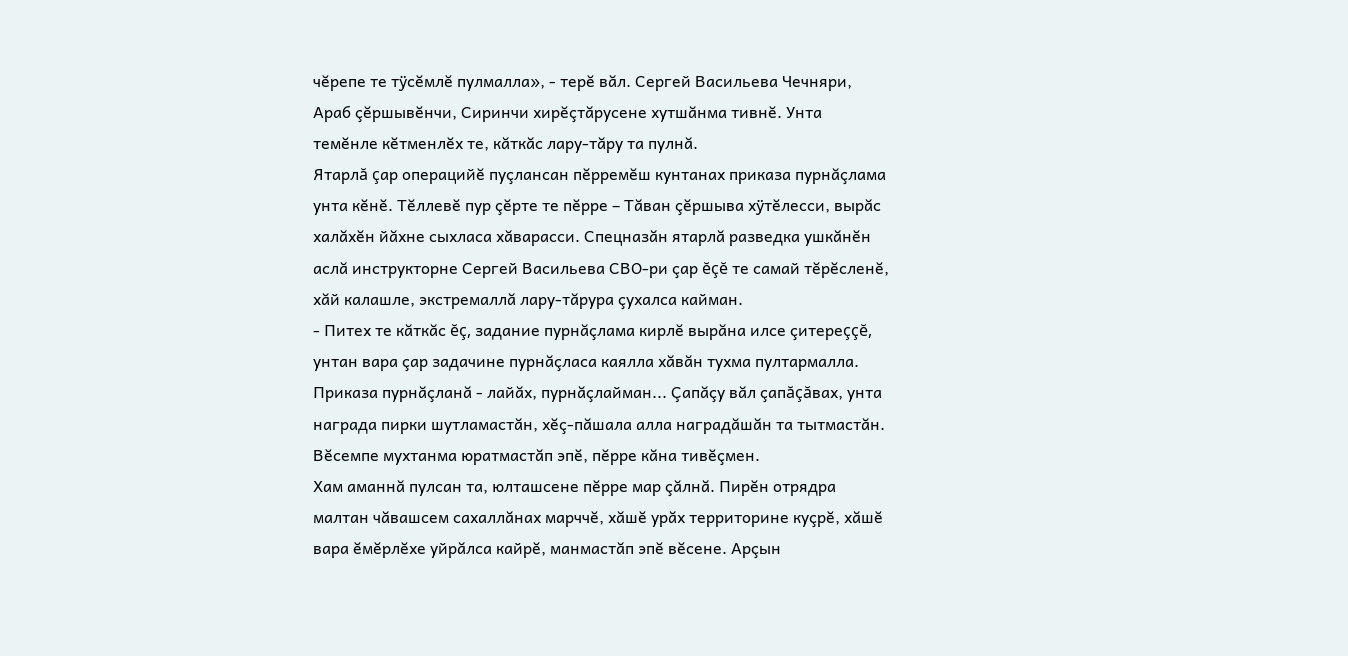чĕрепе те тÿсĕмлĕ пулмалла», - терĕ вăл. Сергей Васильева Чечняри, Араб çĕршывĕнчи, Сиринчи хирĕçтăрусене хутшăнма тивнĕ. Унта темĕнле кĕтменлĕх те, кăткăс лару-тăру та пулнă.
Ятарлă çар операцийĕ пуçлансан пĕрремĕш кунтанах приказа пурнăçлама унта кĕнĕ. Тĕллевĕ пур çĕрте те пĕрре – Тăван çĕршыва хÿтĕлесси, вырăс халăхĕн йăхне сыхласа хăварасси. Спецназăн ятарлă разведка ушкăнĕн аслă инструкторне Сергей Васильева СВО-ри çар ĕçĕ те самай тĕрĕсленĕ, хăй калашле, экстремаллă лару-тăрура çухалса кайман.
- Питех те кăткăс ĕç, задание пурнăçлама кирлĕ вырăна илсе çитереççĕ, унтан вара çар задачине пурнăçласа каялла хăвăн тухма пултармалла. Приказа пурнăçланă - лайăх, пурнăçлайман... Çапăçу вăл çапăçăвах, унта награда пирки шутламастăн, хĕç-пăшала алла наградăшăн та тытмастăн. Вĕсемпе мухтанма юратмастăп эпĕ, пĕрре кăна тивĕçмен.
Хам аманнă пулсан та, юлташсене пĕрре мар çăлнă. Пирĕн отрядра малтан чăвашсем сахаллăнах марччĕ, хăшĕ урăх территорине куçрĕ, хăшĕ вара ĕмĕрлĕхе уйрăлса кайрĕ, манмастăп эпĕ вĕсене. Арçын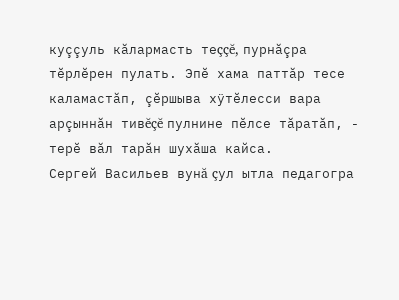куççуль кăлармасть теççĕ, пурнăçра тĕрлĕрен пулать. Эпĕ хама паттăр тесе каламастăп, çĕршыва хÿтĕлесси вара арçыннăн тивĕçĕ пулнине пĕлсе тăратăп, - терĕ вăл тарăн шухăша кайса.
Сергей Васильев вунă çул ытла педагогра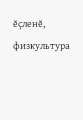ĕçленĕ, физкультура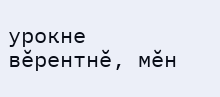урокне вĕрентнĕ, мĕн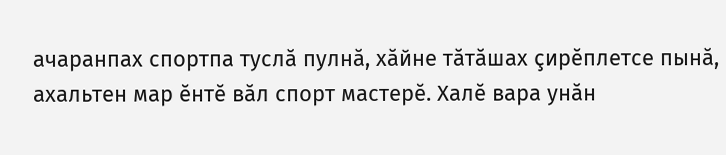ачаранпах спортпа туслă пулнă, хăйне тăтăшах çирĕплетсе пынă, ахальтен мар ĕнтĕ вăл спорт мастерĕ. Халĕ вара унăн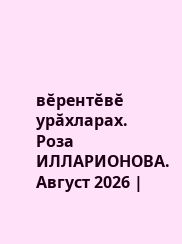вĕрентĕвĕ урăхларах.
Роза ИЛЛАРИОНОВА.
Август 2026 |